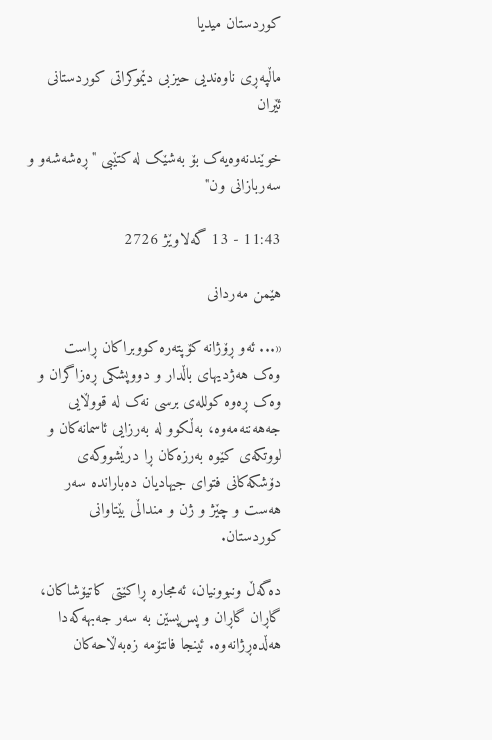کوردستان میدیا

ماڵپەڕی ناوەندیی حیزبی دێموکراتی کوردستانی ئێران

خوێندنەوەیەک بۆ بەشێک لە کتێبی "ڕەشەشەو و سەربازانی ون"

11:43 - 13 گەلاوێژ 2726

هێمن مەردانی

«... ئەو ڕۆژانە کۆپتەرە کووبراکان ڕاست وەک هەژدیهای باڵدار و دووپشکی ڕەزاگران و وەک ڕەوە کوللەی برسی نەک لە قووڵایی جەهەننەمەوە، بەڵکوو لە بەرزایی ئاسمانەکان و لووتکەی کێوە بەرزەکان ڕا درێشووکەی دۆشکەکانی فتوای جیهادیان دەباراندە سەر هەست و چێژ و ژن و منداڵی بێتاوانی کوردستان.

دەگەڵ ونبوونیان، ئەمجارە ڕاکێتی کاتیۆشاکان، گاڕان گاڕان و پس‌پسێن بە سەر جەبهەکەدا هەڵدەڕژانەوە. ئینجا فانتۆمە زەبەڵاحەکان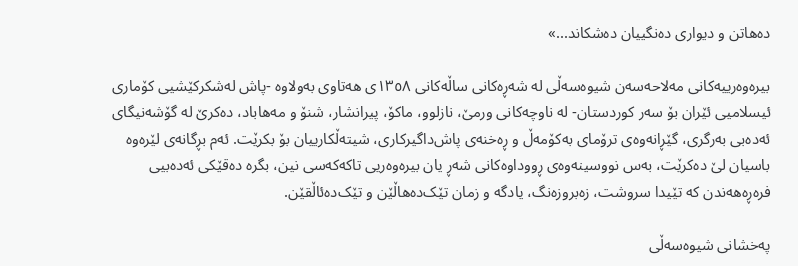دەهاتن و دیواری دەنگییان دەشکاند...»

بیرەوەرییەکانی مەلاحەسەن شیوەسەڵی لە شەڕەکانی ساڵەکانی ١٣٥٨ی هەتاوی بەولاوە -پاش لەشکرکێشیی کۆماری ئیسلامیی ئێران بۆ سەر کوردستان- لە ناوچەکانی ورمێ، نازلوو، ماکۆ، پیرانشار، شنۆ و مەهاباد، دەکرێ لە گۆشەنیگای ئەدەبی بەرگری، گێڕانەوەی ترۆمای بەکۆمەڵ و ڕەخنەی پاش‌داگیرکاری، شیتەڵکارییان بۆ بکرێت. ئەم بڕگانەی لێرەوە باسیان لێ دەکرێت، بەس نووسینەوەی ڕووداوەکانی شەڕ یان بیرەوەریی تاکەکەسی نین، بگرە دەقێکی ئەدەبیی فرەڕەهەندن کە تێیدا سروشت، زەبروزەنگ، یادگە و زمان تێک‌دەهاڵێن و تێک‌دەئاڵقێن.

پەخشانی شیوەسەڵی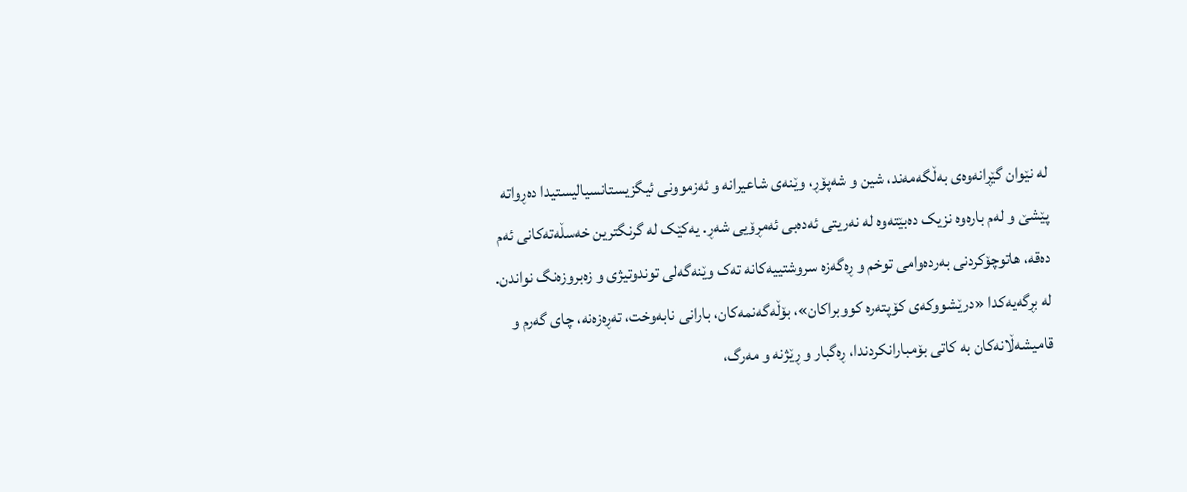لە نێوان گێڕانەوەی بەڵگەمەند، شین و شەپۆڕ، وێنەی شاعیرانە و ئەزموونی ئیگزیستانسیالیستیدا دەڕواتە پێشێ و لەم بارەوە نزیک دەبێتەوە لە نەریتی ئەدەبی ئەمڕۆیی شەڕ. یەکێک لە گرنگترین خەسڵەتەکانی ئەم دەقە، هاتوچۆکردنی بەردەوامی توخم و ڕەگەزە سروشتییەکانە تەک وێنەگەلی توندوتیژی و زەبروزەنگ نواندن. لە بڕگەیەکدا «درێشووکەی کۆپتەرە کووبراکان»، بۆڵەگەنمەکان، بارانی نابەوخت، تەڕەزەنە، چای گەرم و قامیشەڵانەکان بە کاتی بۆمبارانکردندا، ڕەگبار و ڕێژنە و مەرگ،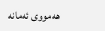هەمووی ئەمانە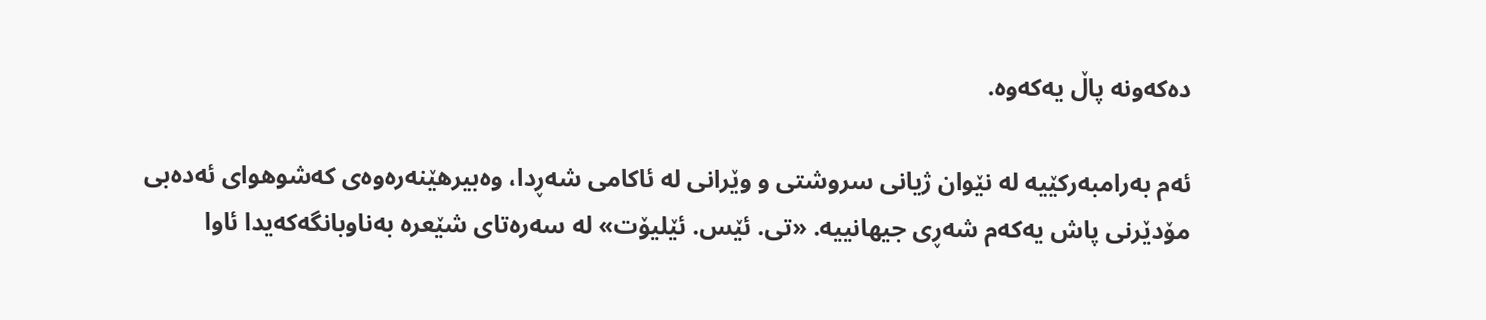دەکەونە پاڵ یەکەوە.

ئەم بەرامبەرکێیە لە نێوان ژیانی سروشتی و وێرانی لە ئاکامی شەڕدا، وەبیرهێنەرەوەی کەشوهوای ئەدەبی مۆدێرنی پاش یەکەم شەڕی جیهانییە. «تی. ئێس. ئێلیۆت» لە سەرەتای شێعرە بەناوبانگەکەیدا ئاوا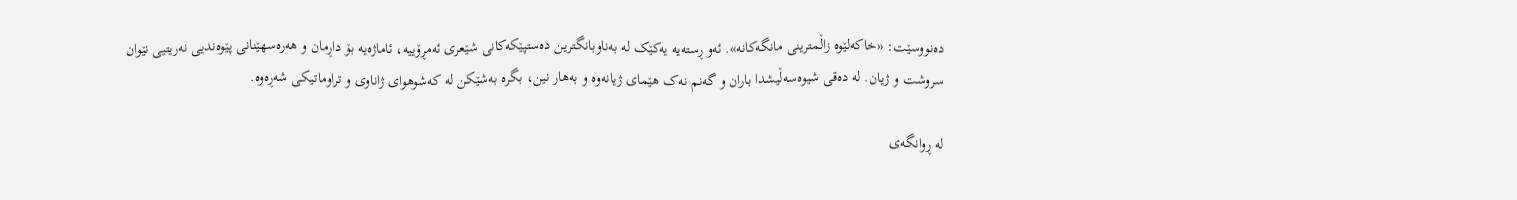دەنووسێت: «خاکەلێوە زاڵمترینی مانگەکانە». ئەو ڕستەیە یەکێک لە بەناوبانگترین دەستپێکەکانی شێعری ئەمڕۆییە، ئاماژەیە بۆ داڕمان و هەرەسهێنانی پێوەندیی نەریتیی نێوان سروشت و ژیان. لە دەقی شیوەسەڵیشدا باران و گەنم نەک هێمای ژیانەوە و بەهار نین، بگرە بەشێکن لە کەشوهوای ژاناوی و تراوماتیکی شەڕەوە.

لە ڕوانگەی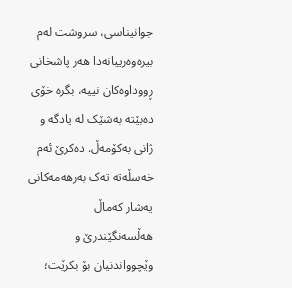جوانیناسی، سروشت لەم بیرەوەرییانەدا هەر پاشخانی ڕووداوەکان نییە، بگرە خۆی دەبێتە بەشێک لە یادگە و ژانی بەکۆمەڵ. دەکرێ ئەم خەسڵەتە تەک بەرهەمەکانی یەشار کەماڵ هەڵسەنگێندرێ و وێچوواندنیان بۆ بکرێت؛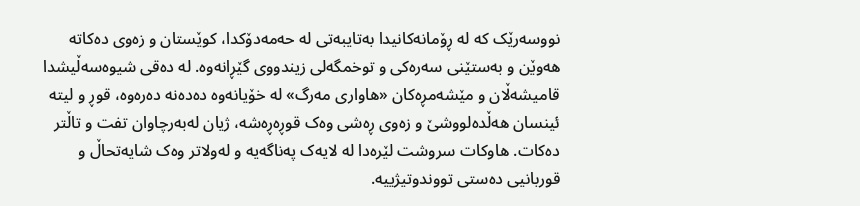نووسەرێک کە لە ڕۆمانەکانیدا بەتایبەتی لە حەمەدۆکدا، کوێستان و زەوی دەکاتە هەوێن و بەستێنی سەرەکی و توخمگەلی زیندووی گێڕانەوە. لە دەقی شیوەسەڵیشدا قامیشەڵان و مێشەمڕەکان «هاواری مەرگ» لە خۆیانەوە دەدەنە دەرەوە، قوڕ و لیتە ئینسان هەڵدەلووشێ و زەوی ڕەشی وەک قوڕەڕەشە، ژیان لەبەرچاوان تفت و تاڵتر دەکات. هاوكات سروشت لێرەدا لە لایەک پەناگەیە و لەولاتر وەک شایەتحاڵ و قوربانیی دەستی تووندوتیژییە.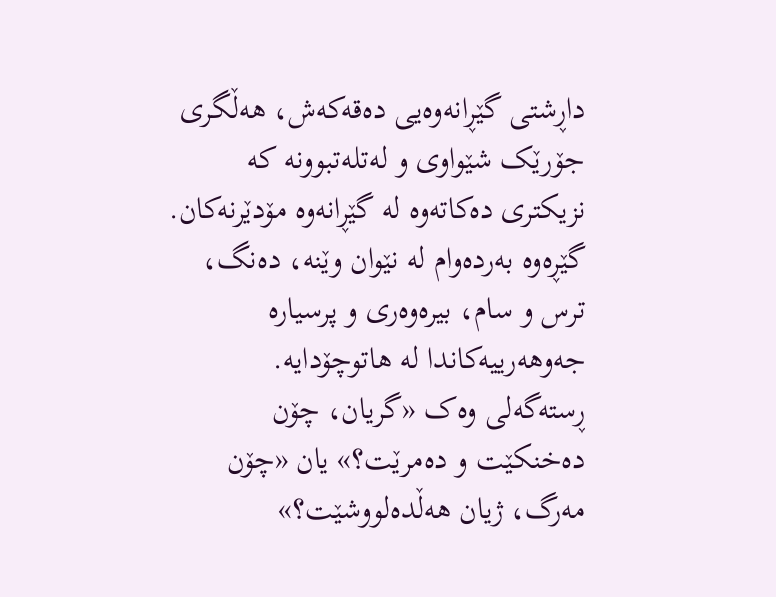داڕشتی گێڕانەوەیی دەقەکەش، هەڵگری جۆرێک شێواوی و لەتلەتبوونە کە نزیکتری دەکاتەوە لە گێڕانەوە مۆدێرنەکان. گێڕەوە بەردەوام لە نێوان وێنە، دەنگ، ترس و سام، بیرەوەری و پرسیارە جەوهەرییەکاندا لە هاتوچۆدایە. ڕستەگەلی وەک «گریان، چۆن دەخنکێت و دەمرێت؟» یان «چۆن مەرگ، ژیان هەڵدەلووشێت؟»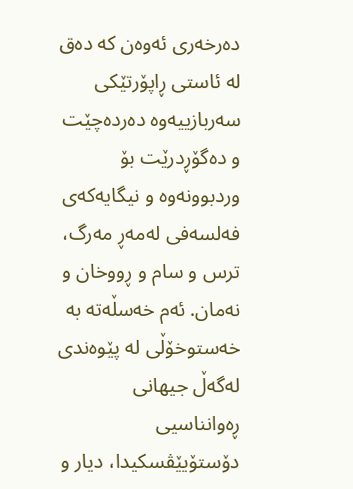دەرخەری ئەوەن کە دەق لە ئاستی ڕاپۆرتێکی سەربازییەوە دەردەچێت و دەگۆڕدرێت بۆ وردبوونەوە و نیگایەکەی فەلسەفی لەمەڕ مەرگ، ترس و سام و ڕووخان و نەمان. ئەم خەسڵەتە بە خەستوخۆڵی لە پێوەندی لەگەڵ جیهانی ڕەوانناسیی دۆستۆیێڤسکیدا، دیار و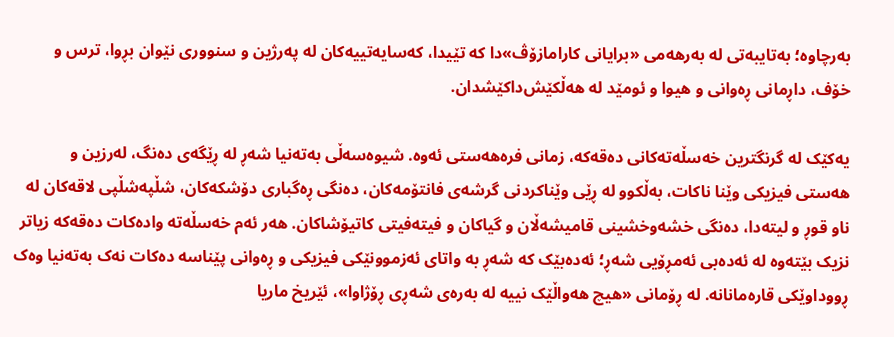بەرچاوە؛ بەتایبەتی لە بەرهەمی «برایانی کارامازۆڤ»دا کە تێیدا، کەسایەتییەکان لە پەرژین و سنووری نێوان بڕوا، ترس و خۆف، داڕمانی ڕەوانی و هیوا و ئومێد لە هەڵکێش‌داکێشدان.

یەکێک لە گرنگترین خەسڵەتەکانی دەقەکە، زمانی فرەهەستی ئەوە. شیوەسەڵی بەتەنیا شەڕ لە ڕێگەی دەنگ، لەرزین و هەستی فیزیکی وێنا ناکات، بەڵکوو لە ڕێی وێناکردنی گرشەی فانتۆمەکان، دەنگی ڕەگباری دۆشکەکان، شڵپەشڵپی لاقەکان لە ناو قوڕ و لیتەدا، دەنگی خشەوخشینی قامیشەڵان و گیاکان و فیتەفیتی کاتیۆشاکان. هەر ئەم خەسڵەتە وادەکات دەقەکە زیاتر نزیک بێتەوە لە ئەدەبی ئەمڕۆیی شەڕ؛ ئەدەبێک کە شەڕ بە واتای ئەزموونێکی فیزیکی و ڕەوانی پێناسە دەکات نەک بەتەنیا وەک ڕووداوێکی قارەمانانە. لە ڕۆمانی «هیچ هەواڵێک نییە لە بەرەی شەڕی ڕۆژاوا»، ئێریخ ماریا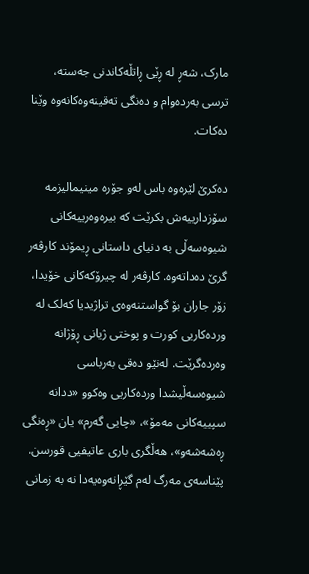مارک، شەڕ لە ڕێی ڕاتڵەکاندنی جەستە، ترسی بەردەوام و دەنگی تەقینەوەکانەوە وێنا دەکات.

دەکرێ لێرەوە باس لەو جۆرە مینیمالیزمە سۆزدارییەش بکرێت کە بیرەوەرییەکانی شیوەسەڵی بە دنیای داستانی ڕیمۆند کارڤەر گرێ دەداتەوە. کارڤەر لە چیرۆکەکانی خۆیدا، زۆر جاران بۆ گواستنەوەی تراژیدیا کەلک لە وردەکاریی کورت و پوختی ژیانی ڕۆژانە وەردەگرێت. لەنێو دەقی بەرباسی شیوەسەڵیشدا وردەکاریی وەکوو «ددانە سپییەکانی مەمۆ»، «چایی گەرم» یان «ڕەنگی ڕەشەشەو»، هەڵگری باری عاتیفیی قورسن. پێناسەی مەرگ لەم گێڕانەوەیەدا نە بە زمانی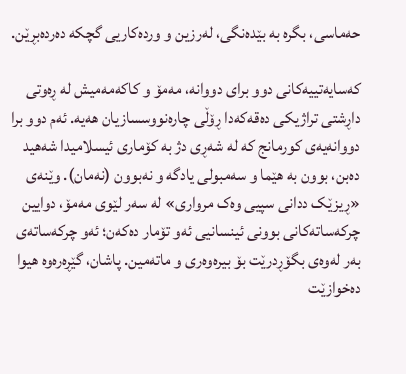حەماسی، بگرە بە بێدەنگی، لەرزین و وردەکاریی گچکە دەردەبڕێن.

کەسایەتییەکانی دوو برای دووانە، مەمۆ و کاکەمەمیش لە ڕەوتی داڕشتی تراژیکی دەقەکەدا ڕۆڵی چارەنووسسازیان هەیە. ئەم دوو برا دووانەیەی کورمانج کە لە شەڕی دژ بە کۆماری ئیسلامیدا شەهید دەبن، بوون بە هێما و سەمبولی یادگە و نەبوون (نەمان). وێنەی «ڕیزێک ددانی سپیی وەک مرواری» لە سەر لێوی مەمۆ، دوایین چرکەساتەکانی بوونی ئینسانیی ئەو تۆمار دەکەن؛ ئەو چرکەساتەی بەر لەوەی بگۆڕدرێت بۆ بیرەوەری و ماتەمین. پاشان، گێڕەرەوە هیوا دەخوازێت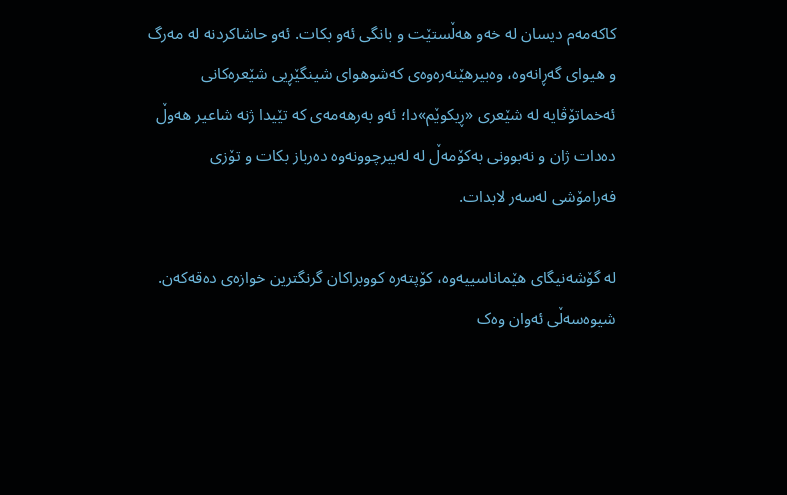کاکەمەم دیسان لە خەو هەڵستێت و بانگی ئەو بکات. ئەو حاشاکردنە لە مەرگ و هیوای گەڕانەوە، وەبیرهێنەرەوەی کەشوهوای شینگێڕیی شێعرەکانی ئەخماتۆڤایە لە شێعری «ڕیکوێم»دا؛ ئەو بەرهەمەی کە تێیدا ژنە شاعیر هەوڵ دەدات ژان و نەبوونی بەکۆمەڵ لە لەبیرچوونەوە دەرباز بکات و تۆزی فەرامۆشی لەسەر لابدات.

لە گۆشەنیگای هێماناسییەوە، کۆپتەرە کووبراکان گرنگترین خوازەی دەقەکەن. شیوەسەڵی ئەوان وەک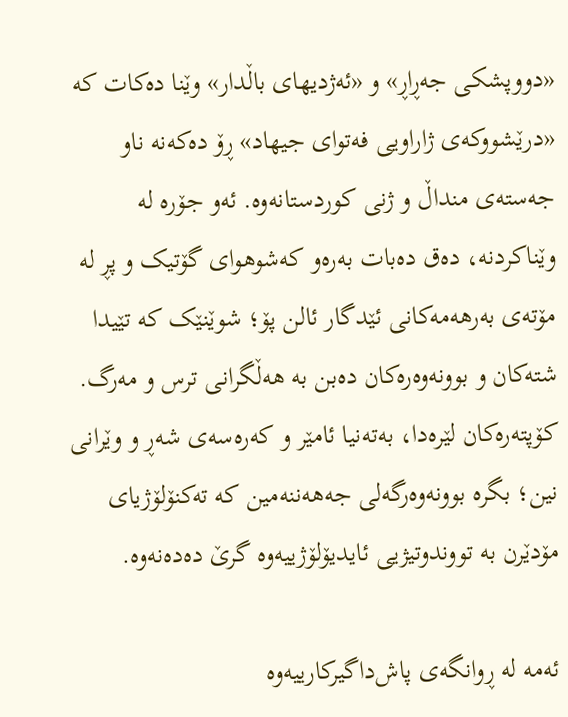«دووپشکی جەڕاڕ» و «ئەژدیهای باڵدار» وێنا دەکات کە «درێشووکەی ژاراویی فەتوای جیهاد» ڕۆ دەکەنە ناو جەستەی منداڵ و ژنی کوردستانەوە. ئەو جۆرە لە وێناکردنە، دەق دەبات بەرەو کەشوهوای گۆتیک و پڕ لە مۆتەی بەرهەمەکانی ئێدگار ئالن پۆ؛ شوێنێک کە تێیدا شتەکان و بوونەوەرەکان دەبن بە هەڵگرانی ترس و مەرگ. کۆپتەرەکان لێرەدا، بەتەنیا ئامێر و کەرەسەی شەڕ و وێرانی نین؛ بگرە بوونەوەرگەلی جەهەننەمین کە تەکنۆلۆژیای مۆدێرن بە تووندوتیژیی ئایدیۆلۆژییەوە گرێ دەدەنەوە.

ئەمە لە ڕوانگەی پاش‌داگیرکارییەوە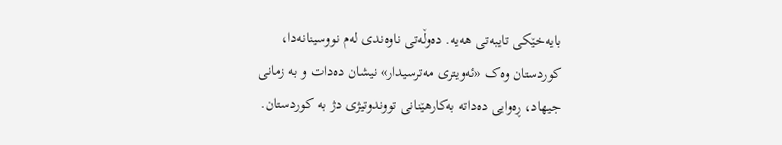بایەخێکی تایبەتی هەیە. دەوڵەتی ناوەندی لەم نووسینانەدا، کوردستان وەک «ئەویتری مەترسیدار» نیشان دەدات و بە زمانی جیهاد، ڕەوایی دەداتە بەکارهێنانی تووندوتیژی دژ بە کوردستان.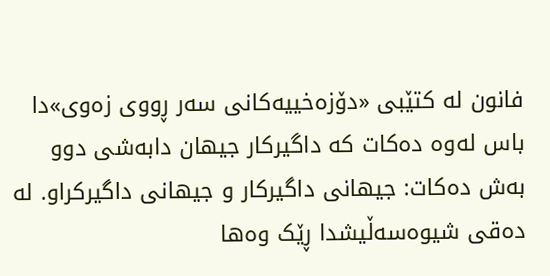فانون لە کتێبی «دۆزەخییەکانی سەر ڕووی زەوی»دا باس لەوە دەکات کە داگیرکار جیهان دابەشی دوو بەش دەکات: جیهانی داگیرکار و جیهانی داگیرکراو. لە دەقی شیوەسەڵیشدا ڕێک وەها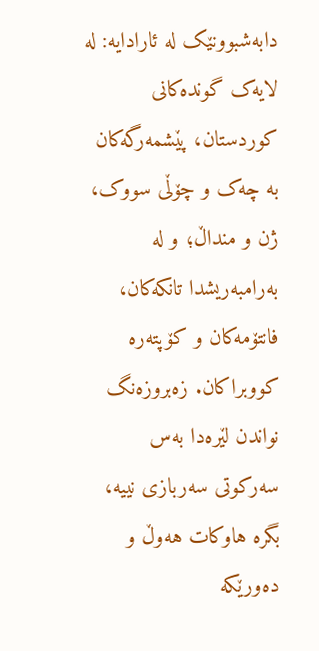دابەشبوونێک لە ئارادایە: لە لایەک گوندەکانی کوردستان، پێشمەرگەکان بە چەک و چۆڵی سووک، ژن و منداڵ؛ و لە بەرامبەریشدا تانکەکان، فانتۆمەکان و کۆپتەرە کووبراکان. زەبروزەنگ نواندن لێرەدا بەس سەرکوتی سەربازی نییە، بگرە هاوکات هەوڵ و دەورێکە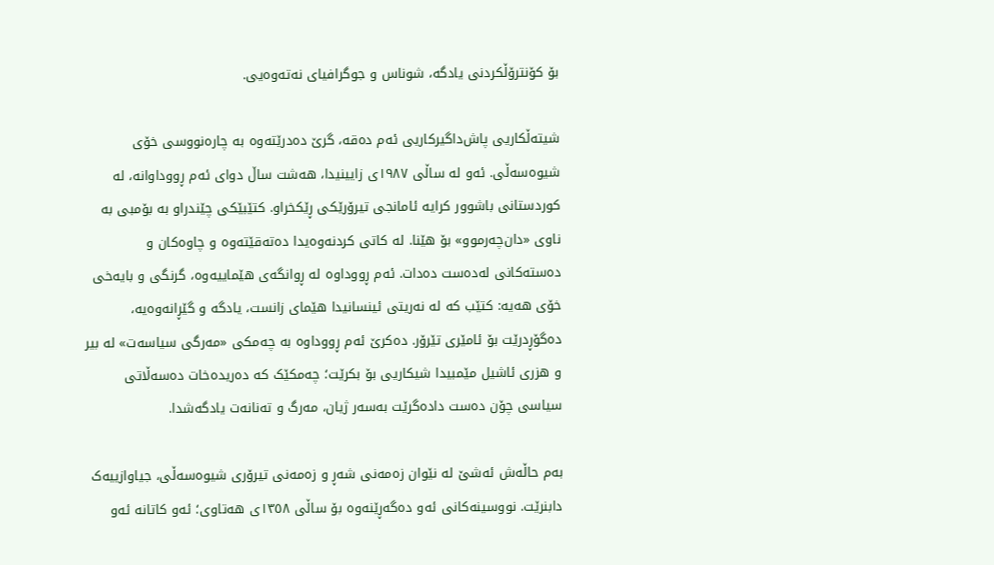بۆ کۆنترۆڵکردنی یادگە، شوناس و جوگرافیای نەتەوەیی.

شیتەڵکاریی پاش‌داگیرکاریی ئەم دەقە، گرێ دەدرێتەوە بە چارەنووسی خۆی شیوەسەڵی. ئەو لە ساڵی ١٩٨٧ی زایینیدا، هەشت ساڵ دوای ئەم ڕووداوانە، لە کوردستانی باشوور کرایە ئامانجی تیرۆرێکی ڕێکخراو. کتێبێکی چێندراو بە بۆمبی بە ناوی «دان‌چەرموو» بۆ هێنا. لە کاتی کردنەوەیدا دەتەقێتەوە و چاوەکان و دەستەکانی لەدەست دەدات. ئەم ڕووداوە لە ڕوانگەی هێماییەوە، گرنگی و بایەخی خۆی هەیە: کتێب کە لە نەریتی ئینسانیدا هێمای زانست، یادگە و گێڕانەوەیە، دەگۆڕدرێت بۆ ئامێری تێرۆر. دەکرێ ئەم ڕووداوە بە چەمکی «مەرگی سیاسەت» لە بیر و هزری ئاشیل مێمبیدا شیکاریی بۆ بکرێت؛ چەمکێک کە دەریدەخات دەسەڵاتی سیاسی چۆن دەست دادەگرێت بەسەر ژیان، مەرگ و تەنانەت یادگەشدا.

بەم حاڵەش ئەشێ لە نێوان زەمەنی شەڕ و زەمەنی تیرۆری شیوەسەڵی، جیاوازییەک دابنرێت. نووسینەکانی ئەو دەگەڕێنەوە بۆ ساڵی ١٣٥٨ی هەتاوی؛ ئەو کاتانە ئەو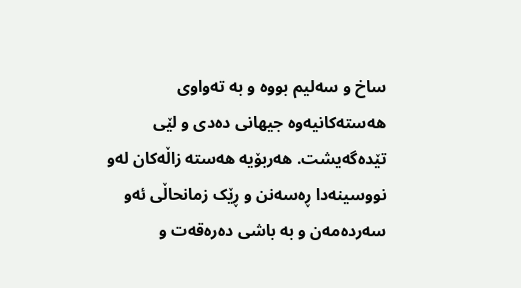ساخ و سەلیم بووە و بە تەواوی هەستەکانیەوە جیهانی دەدی و لێی تێدەگەیشت. هەربۆیە هەستە زاڵەکان لەو نووسینەدا ڕەسەنن و ڕێک زمانحاڵی ئەو سەردەمەن و بە باشی دەرەقەت و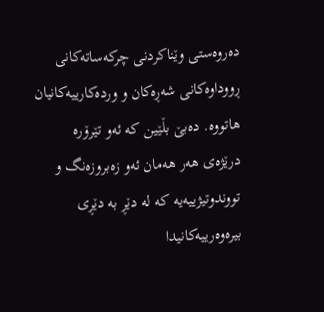دەروەستی وێناکردنی چرکەساتەکانی ڕووداوەکانی شەڕەکان و وردەکارییەکانیان هاتووە. دەبێ بڵێین کە ئەو تێرۆرە درێژەی هەر هەمان ئەو زەبروزەنگ و تووندوتیژییەیە کە لە دێڕ بە دێڕی بیرەوەرییەکانیدا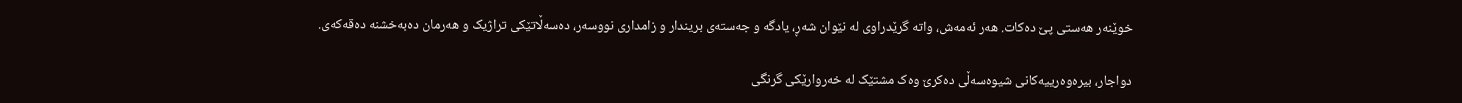خوێنەر هەستی پێ دەکات. هەر ئەمەش، واتە گرێدراوی لە نێوان شەڕ، یادگە و جەستەی بریندار و زامداری نووسەر، دەسەڵاتێکی تراژیک و هەرمان دەبەخشنە دەقەکەی.

دواجار، بیرەوەرییەکانی شیوەسەڵی دەکرێ وەک مشتێک لە خەروارێکی گرنگی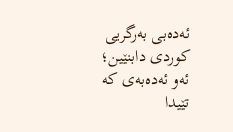ئەدەبی بەرگریی کوردی دابنێین؛ ئەو ئەدەبەی کە تێیدا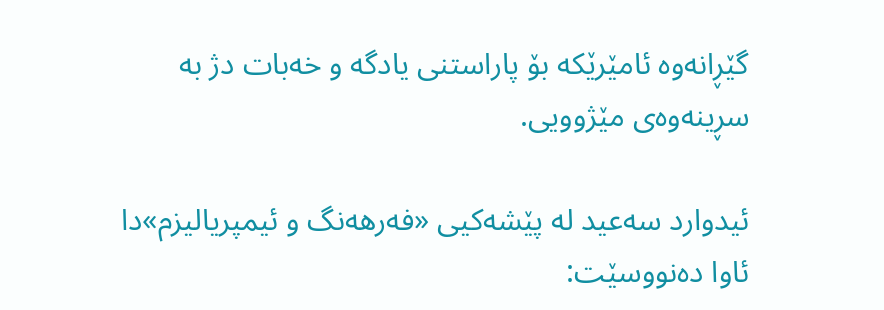گێڕانەوە ئامێرێکە بۆ پاراستنی یادگە و خەبات دژ بە سڕینەوەی مێژوویی.

ئیدوارد سەعید لە پێشەکیی «فەرهەنگ و ئیمپریالیزم»دا ئاوا دەنووسێت: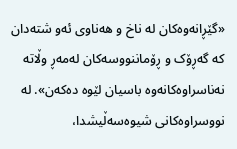«گێڕانەوەکان لە ناخ و هەناوی ئەو شتەدان کە گەڕۆک و ڕۆماننووسەکان لەمەڕ وڵاتە نەناسراوەکانەوە باسیان لێوە دەکەن». لە نووسراوەکانی شیوەسەڵیشدا،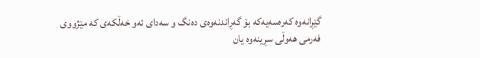گێڕانەوە کەرەسەیەکە بۆ گەڕاندنەوەی دەنگ و سەدای ئەو خەڵکەی کە مێژووی فەرمی هەوڵی سڕینەوە یان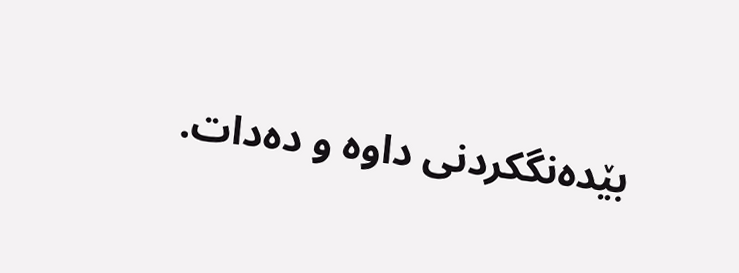بێدەنگکردنی داوە و دەدات.